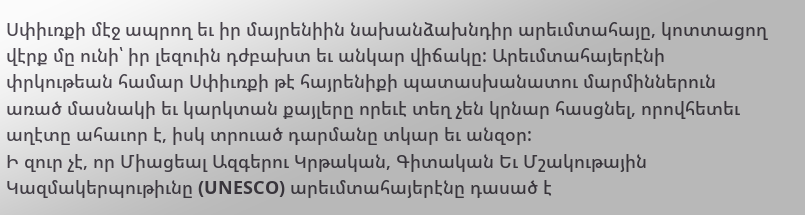Սփիւռքի մէջ ապրող եւ իր մայրենիին նախանձախնդիր արեւմտահայը, կոտտացող վէրք մը ունի՝ իր լեզուին դժբախտ եւ անկար վիճակը: Արեւմտահայերէնի փրկութեան համար Սփիւռքի թէ հայրենիքի պատասխանատու մարմիններուն առած մասնակի եւ կարկտան քայլերը որեւէ տեղ չեն կրնար հասցնել, որովհետեւ աղէտը ահաւոր է, իսկ տրուած դարմանը տկար եւ անզօր:
Ի զուր չէ, որ Միացեալ Ազգերու Կրթական, Գիտական Եւ Մշակութային Կազմակերպութիւնը (UNESCO) արեւմտահայերէնը դասած է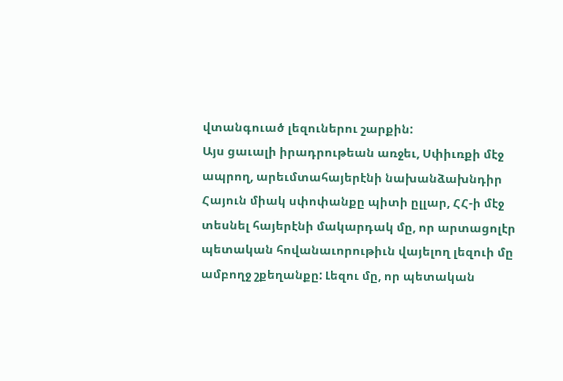վտանգուած լեզուներու շարքին:
Այս ցաւալի իրադրութեան առջեւ, Սփիւռքի մէջ ապրող, արեւմտահայերէնի նախանձախնդիր Հայուն միակ սփոփանքը պիտի ըլլար, ՀՀ-ի մէջ տեսնել հայերէնի մակարդակ մը, որ արտացոլէր պետական հովանաւորութիւն վայելող լեզուի մը ամբողջ շքեղանքը: Լեզու մը, որ պետական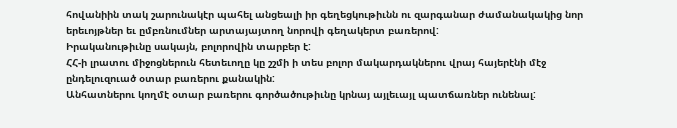հովանիին տակ շարունակէր պահել անցեալի իր գեղեցկութիւնն ու զարգանար ժամանակակից նոր երեւոյթներ եւ ըմբռնումներ արտայայտող նորովի գեղակերտ բառերով:
Իրականութիւնը սակայն, բոլորովին տարբեր է:
ՀՀ-ի լրատու միջոցներուն հետեւողը կը շշմի ի տես բոլոր մակարդակներու վրայ հայերէնի մէջ ընդելուզուած օտար բառերու քանակին:
Անհատներու կողմէ օտար բառերու գործածութիւնը կրնայ այլեւայլ պատճառներ ունենալ: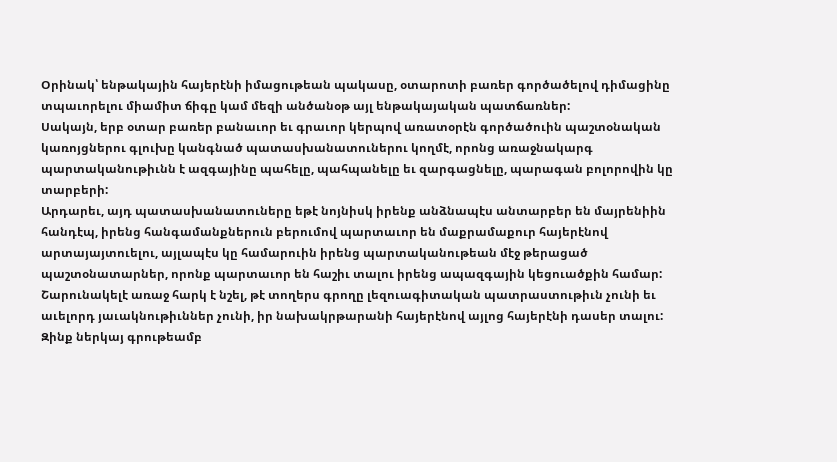Օրինակ՝ ենթակային հայերէնի իմացութեան պակասը, օտարոտի բառեր գործածելով դիմացինը տպաւորելու միամիտ ճիգը կամ մեզի անծանօթ այլ ենթակայական պատճառներ:
Սակայն, երբ օտար բառեր բանաւոր եւ գրաւոր կերպով առատօրէն գործածուին պաշտօնական կառոյցներու գլուխը կանգնած պատասխանատուներու կողմէ, որոնց առաջնակարգ պարտականութիւնն է ազգայինը պահելը, պահպանելը եւ զարգացնելը, պարագան բոլորովին կը տարբերի:
Արդարեւ, այդ պատասխանատուները եթէ նոյնիսկ իրենք անձնապէս անտարբեր են մայրենիին հանդէպ, իրենց հանգամանքներուն բերումով պարտաւոր են մաքրամաքուր հայերէնով արտայայտուելու, այլապէս կը համարուին իրենց պարտականութեան մէջ թերացած պաշտօնատարներ, որոնք պարտաւոր են հաշիւ տալու իրենց ապազգային կեցուածքին համար:
Շարունակելէ առաջ հարկ է նշել, թէ տողերս գրողը լեզուագիտական պատրաստութիւն չունի եւ աւելորդ յաւակնութիւններ չունի, իր նախակրթարանի հայերէնով այլոց հայերէնի դասեր տալու: Զինք ներկայ գրութեամբ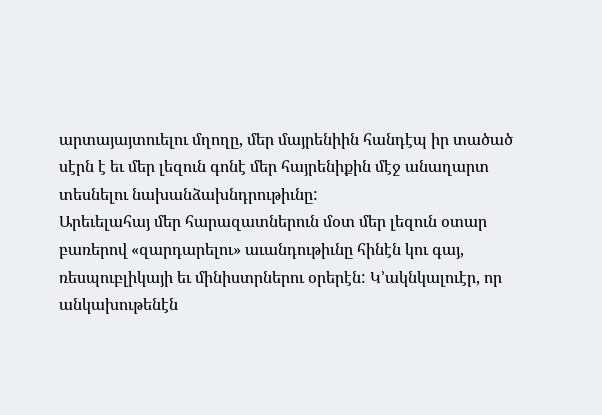արտայայտուելու մղողը, մեր մայրենիին հանդէպ իր տածած սէրն է եւ մեր լեզուն գոնէ մեր հայրենիքին մէջ անաղարտ տեսնելու նախանձախնդրութիւնը:
Արեւելահայ մեր հարազատներուն մօտ մեր լեզուն օտար բառերով «զարդարելու» աւանդութիւնը հինէն կու գայ, ռեսպուբլիկայի եւ մինիստրներու օրերէն: Կ’ակնկալուէր, որ անկախութենէն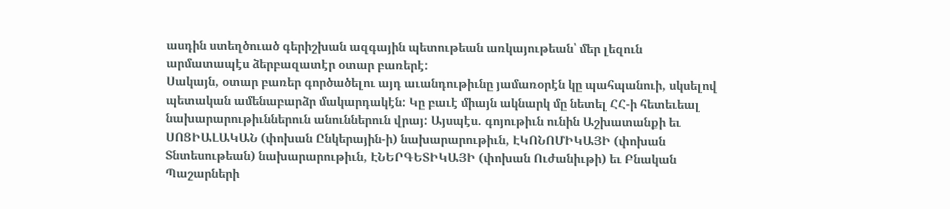ասդին ստեղծուած գերիշխան ազգային պետութեան առկայութեան՝ մեր լեզուն արմատապէս ձերբազատէր օտար բառերէ:
Սակայն, օտար բառեր գործածելու այդ աւանդութիւնը յամառօրէն կը պահպանուի, սկսելով պետական ամենաբարձր մակարդակէն: Կը բաւէ միայն ակնարկ մը նետել ՀՀ-ի հետեւեալ նախարարութիւններուն անուններուն վրայ: Այսպէս. գոյութիւն ունին Աշխատանքի եւ ՍՈՑԻԱԼԱԿԱՆ (փոխան Ընկերային-ի) նախարարութիւն, ԷԿՈՆՈՄԻԿԱՅԻ (փոխան Տնտեսութեան) նախարարութիւն, ԷՆԵՐԳԵՏԻԿԱՅԻ (փոխան Ուժանիւթի) եւ Բնական Պաշարների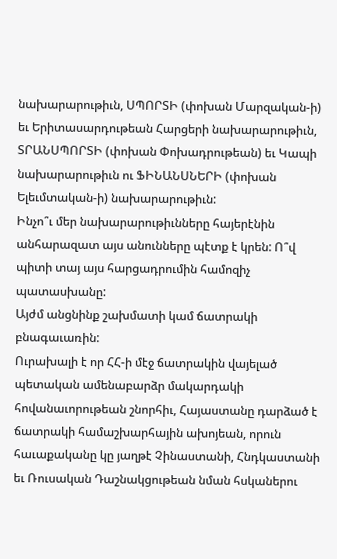նախարարութիւն, ՍՊՈՐՏԻ (փոխան Մարզական-ի) եւ Երիտասարդութեան Հարցերի նախարարութիւն, ՏՐԱՆՍՊՈՐՏԻ (փոխան Փոխադրութեան) եւ Կապի նախարարութիւն ու ՖԻՆԱՆՍՆԵՐԻ (փոխան Ելեւմտական-ի) նախարարութիւն:
Ինչո՞ւ մեր նախարարութիւնները հայերէնին անհարազատ այս անունները պէտք է կրեն: Ո՞վ պիտի տայ այս հարցադրումին համոզիչ պատասխանը:
Այժմ անցնինք շախմատի կամ ճատրակի բնագաւառին:
Ուրախալի է որ ՀՀ-ի մէջ ճատրակին վայելած պետական ամենաբարձր մակարդակի հովանաւորութեան շնորհիւ, Հայաստանը դարձած է ճատրակի համաշխարհային ախոյեան, որուն հաւաքականը կը յաղթէ Չինաստանի, Հնդկաստանի եւ Ռուսական Դաշնակցութեան նման հսկաներու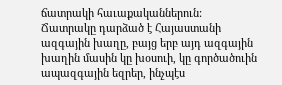ճատրակի հաւաքականներուն:
Ճատրակը դարձած է Հայաստանի ազգային խաղը, բայց երբ այդ ազգային խաղին մասին կը խօսուի, կը գործածուին ապազգային եզրեր, ինչպէս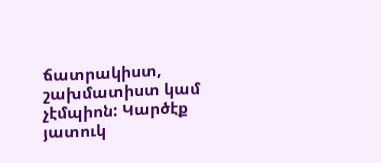ճատրակիստ, շախմատիստ կամ չէմպիոն: Կարծէք յատուկ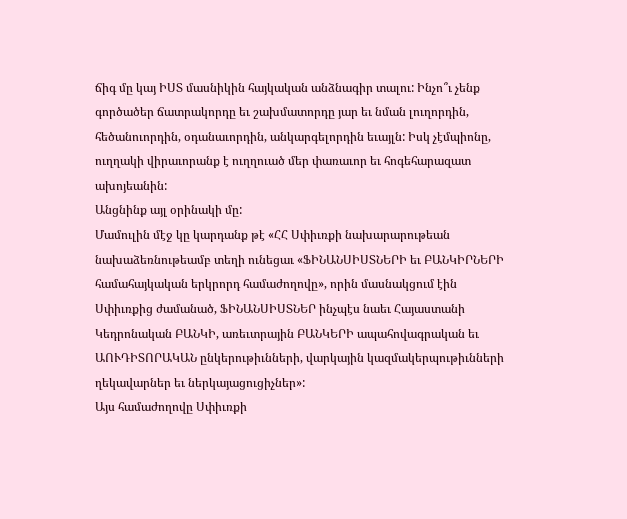ճիգ մը կայ ԻՍՏ մասնիկին հայկական անձնագիր տալու: Ինչո՞ւ չենք գործածեր ճատրակորդը եւ շախմատորդը յար եւ նման լուղորդին, հեծանուորդին, օդանաւորդին, անկարգելորդին եւայլն: Իսկ չէմպիոնը, ուղղակի վիրաւորանք է ուղղուած մեր փառաւոր եւ հոգեհարազատ ախոյեանին:
Անցնինք այլ օրինակի մը:
Մամուլին մէջ կը կարդանք թէ «ՀՀ Սփիւռքի նախարարութեան նախաձեռնութեամբ տեղի ունեցաւ «ՖԻՆԱՆՍԻՍՏՆԵՐԻ եւ ԲԱՆԿԻՐՆԵՐԻ համահայկական երկրորդ համաժողովը», որին մասնակցում էին Սփիւռքից ժամանած, ՖԻՆԱՆՍԻՍՏՆԵՐ ինչպէս նաեւ Հայաստանի Կեդրոնական ԲԱՆԿԻ, առեւտրային ԲԱՆԿԵՐԻ ապահովագրական եւ ԱՈՒԴԻՏՈՐԱԿԱՆ ընկերութիւնների, վարկային կազմակերպութիւնների ղեկավարներ եւ ներկայացուցիչներ»:
Այս համաժողովը Սփիւռքի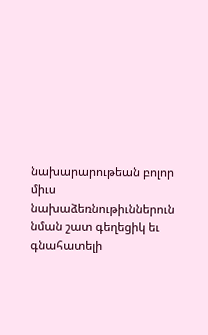նախարարութեան բոլոր միւս նախաձեռնութիւններուն նման շատ գեղեցիկ եւ գնահատելի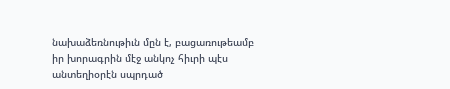նախաձեռնութիւն մըն է, բացառութեամբ իր խորագրին մէջ անկոչ հիւրի պէս անտեղիօրէն սպրդած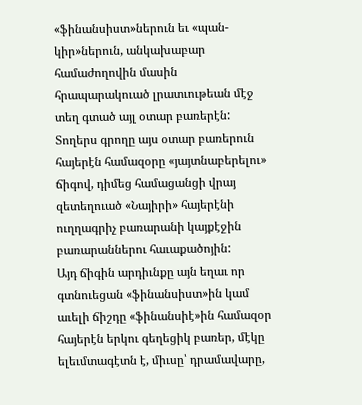«ֆինանսիստ»ներուն եւ «պան-կիր»ներուն, անկախաբար համաժողովին մասին հրապարակուած լրատւութեան մէջ տեղ գտած այլ օտար բառերէն: Տողերս գրողը այս օտար բառերուն հայերէն համազօրը «յայտնաբերելու» ճիգով, դիմեց համացանցի վրայ զետեղուած «Նայիրի» հայերէնի ուղղագրիչ բառարանի կայքէջին բառարաններու հաւաքածոյին:
Այդ ճիգին արդիւնքը այն եղաւ որ գտնուեցան «ֆինանսիստ»ին կամ աւելի ճիշդը «ֆինանսիէ»ին համազօր հայերէն երկու գեղեցիկ բառեր, մէկը ելեւմտագէտն է, միւսը՝ դրամավարը,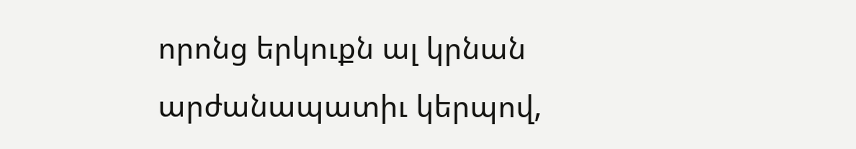որոնց երկուքն ալ կրնան արժանապատիւ կերպով,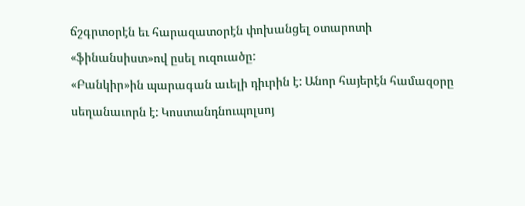ճշգրտօրէն եւ հարազատօրէն փոխանցել օտարոտի «ֆինանսիստ»ով ըսել ուզուածը:
«Բանկիր»ին պարագան աւելի դիւրին է: Անոր հայերէն համազօրը սեղանաւորն է: Կոստանդնուպոլսոյ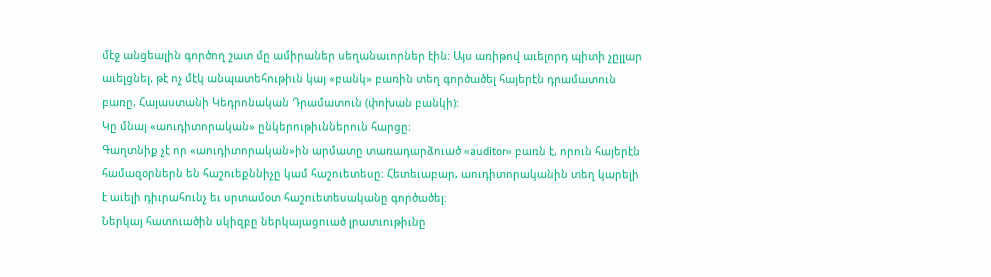մէջ անցեալին գործող շատ մը ամիրաներ սեղանաւորներ էին: Այս առիթով աւելորդ պիտի չըլլար աւելցնել, թէ ոչ մէկ անպատեհութիւն կայ «բանկ» բառին տեղ գործածել հայերէն դրամատուն բառը, Հայաստանի Կեդրոնական Դրամատուն (փոխան բանկի):
Կը մնայ «աուդիտորական» ընկերութիւններուն հարցը:
Գաղտնիք չէ որ «աուդիտորական»ին արմատը տառադարձուած «auditor» բառն է, որուն հայերէն համազօրներն են հաշուեքննիչը կամ հաշուետեսը: Հետեւաբար, աուդիտորականին տեղ կարելի է աւելի դիւրահունչ եւ սրտամօտ հաշուետեսականը գործածել:
Ներկայ հատուածին սկիզբը ներկայացուած լրատւութիւնը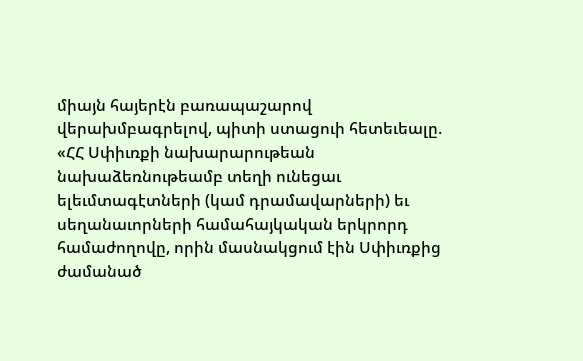միայն հայերէն բառապաշարով վերախմբագրելով, պիտի ստացուի հետեւեալը.
«ՀՀ Սփիւռքի նախարարութեան նախաձեռնութեամբ տեղի ունեցաւ ելեւմտագէտների (կամ դրամավարների) եւ սեղանաւորների համահայկական երկրորդ համաժողովը, որին մասնակցում էին Սփիւռքից ժամանած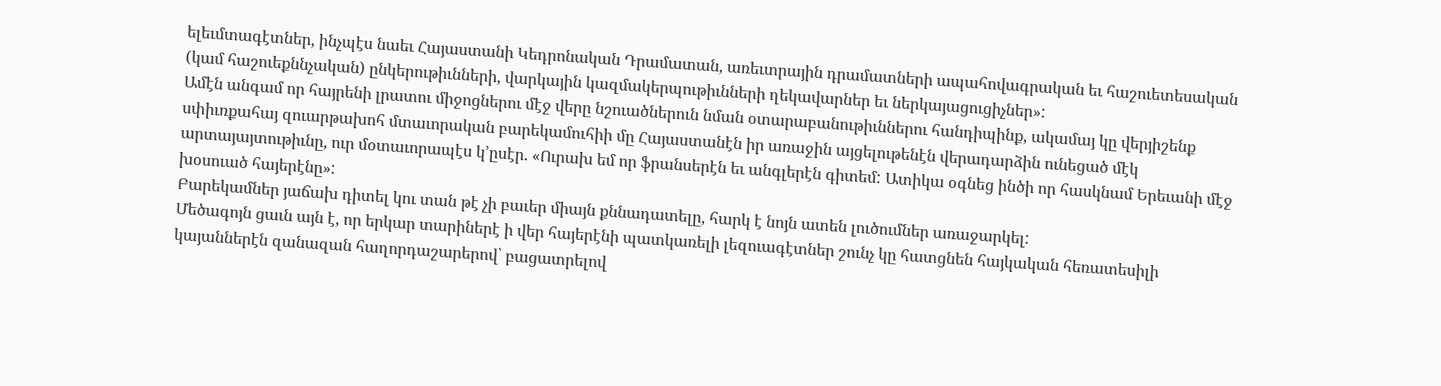ելեւմտագէտներ, ինչպէս նաեւ Հայաստանի Կեդրոնական Դրամատան, առեւտրային դրամատների ապահովագրական եւ հաշուետեսական (կամ հաշուեքննչական) ընկերութիւնների, վարկային կազմակերպութիւնների ղեկավարներ եւ ներկայացուցիչներ»:
Ամէն անգամ որ հայրենի լրատու միջոցներու մէջ վերը նշուածներուն նման օտարաբանութիւններու հանդիպինք, ակամայ կը վերյիշենք սփիւռքահայ զուարթախոհ մտաւորական բարեկամուհիի մը Հայաստանէն իր առաջին այցելութենէն վերադարձին ունեցած մէկ արտայայտութիւնը, ուր մօտաւորապէս կ’ըսէր. «Ուրախ եմ որ ֆրանսերէն եւ անգլերէն գիտեմ: Ատիկա օգնեց ինծի որ հասկնամ Երեւանի մէջ խօսուած հայերէնը»:
Բարեկամներ յաճախ դիտել կու տան թէ չի բաւեր միայն քննադատելը, հարկ է նոյն ատեն լուծումներ առաջարկել:
Մեծագոյն ցաւն այն է, որ երկար տարիներէ ի վեր հայերէնի պատկառելի լեզուագէտներ շունչ կը հատցնեն հայկական հեռատեսիլի կայաններէն զանազան հաղորդաշարերով՝ բացատրելով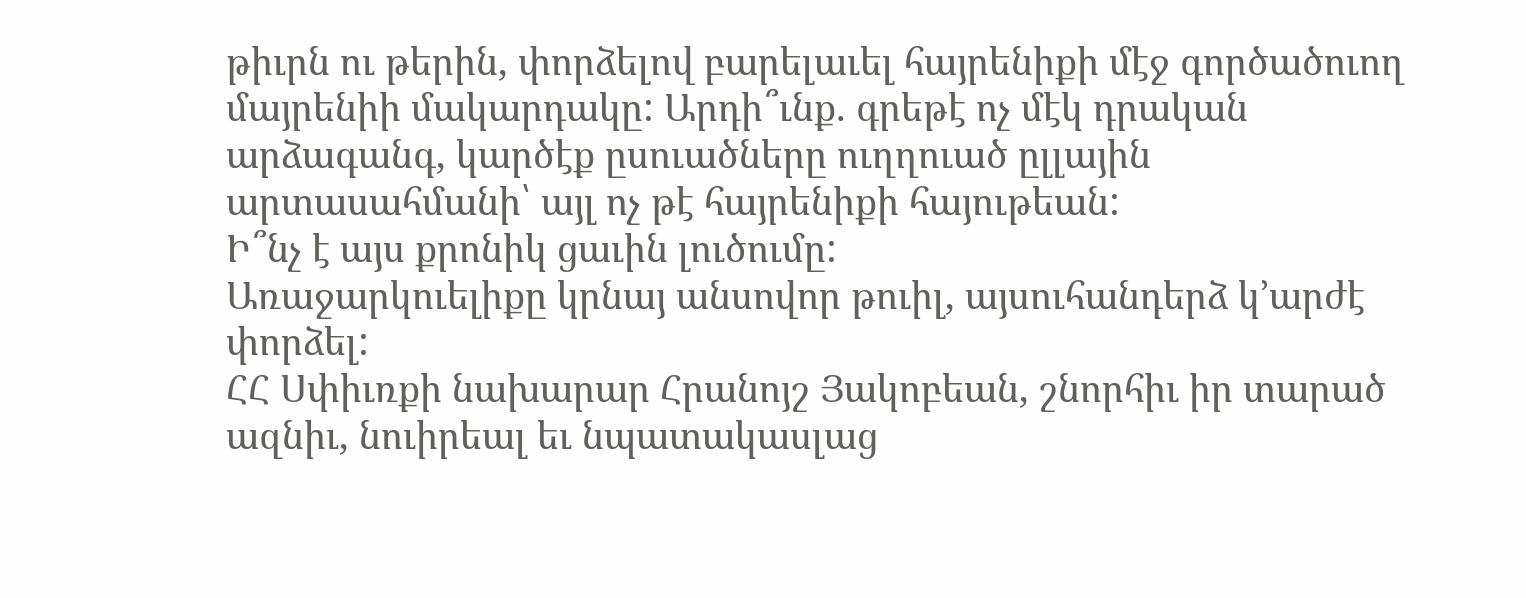թիւրն ու թերին, փորձելով բարելաւել հայրենիքի մէջ գործածուող մայրենիի մակարդակը: Արդի՞ւնք. գրեթէ ոչ մէկ դրական արձագանգ, կարծէք ըսուածները ուղղուած ըլլային արտասահմանի՝ այլ ոչ թէ հայրենիքի հայութեան:
Ի՞նչ է այս քրոնիկ ցաւին լուծումը:
Առաջարկուելիքը կրնայ անսովոր թուիլ, այսուհանդերձ կ’արժէ փորձել:
ՀՀ Սփիւռքի նախարար Հրանոյշ Յակոբեան, շնորհիւ իր տարած ազնիւ, նուիրեալ եւ նպատակասլաց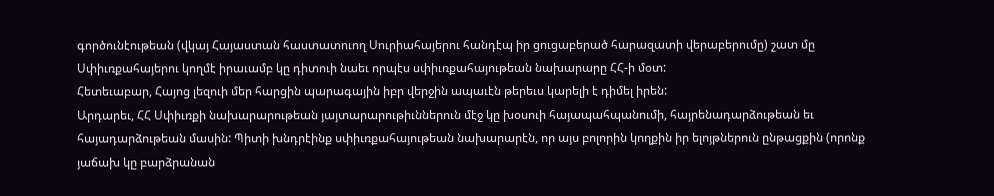գործունէութեան (վկայ Հայաստան հաստատուող Սուրիահայերու հանդէպ իր ցուցաբերած հարազատի վերաբերումը) շատ մը Սփիւռքահայերու կողմէ իրաւամբ կը դիտուի նաեւ որպէս սփիւռքահայութեան նախարարը ՀՀ-ի մօտ:
Հետեւաբար, Հայոց լեզուի մեր հարցին պարագային իբր վերջին ապաւէն թերեւս կարելի է դիմել իրեն:
Արդարեւ, ՀՀ Սփիւռքի նախարարութեան յայտարարութիւններուն մէջ կը խօսուի հայապահպանումի, հայրենադարձութեան եւ հայադարձութեան մասին: Պիտի խնդրէինք սփիւռքահայութեան նախարարէն, որ այս բոլորին կողքին իր ելոյթներուն ընթացքին (որոնք յաճախ կը բարձրանան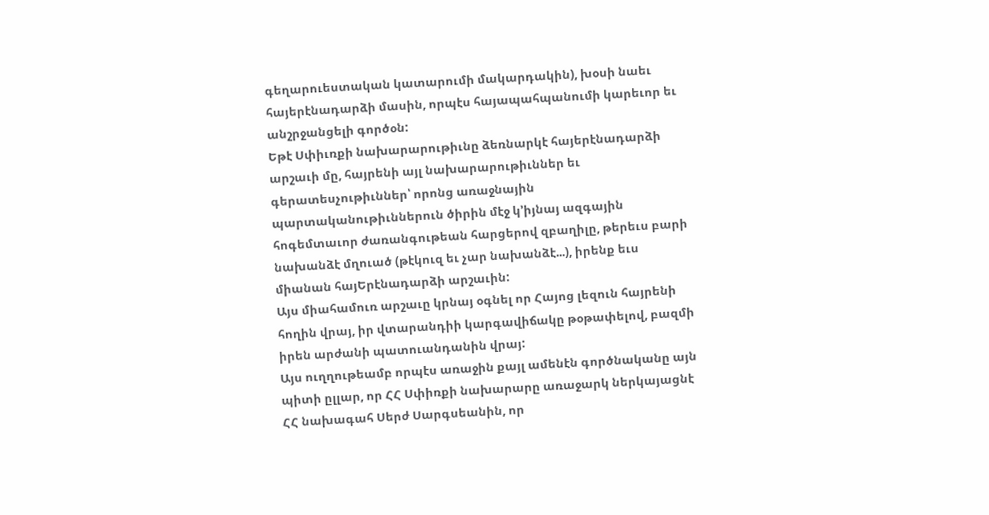գեղարուեստական կատարումի մակարդակին), խօսի նաեւ հայերէնադարձի մասին, որպէս հայապահպանումի կարեւոր եւ անշրջանցելի գործօն:
Եթէ Սփիւռքի նախարարութիւնը ձեռնարկէ հայերէնադարձի արշաւի մը, հայրենի այլ նախարարութիւններ եւ գերատեսչութիւններ՝ որոնց առաջնային պարտականութիւններուն ծիրին մէջ կ’իյնայ ազգային հոգեմտաւոր ժառանգութեան հարցերով զբաղիլը, թերեւս բարի նախանձէ մղուած (թէկուզ եւ չար նախանձէ...), իրենք եւս միանան հայԵրէնադարձի արշաւին:
Այս միահամուռ արշաւը կրնայ օգնել որ Հայոց լեզուն հայրենի հողին վրայ, իր վտարանդիի կարգավիճակը թօթափելով, բազմի իրեն արժանի պատուանդանին վրայ:
Այս ուղղութեամբ որպէս առաջին քայլ ամենէն գործնականը այն պիտի ըլլար, որ ՀՀ Սփիռքի նախարարը առաջարկ ներկայացնէ ՀՀ նախագահ Սերժ Սարգսեանին, որ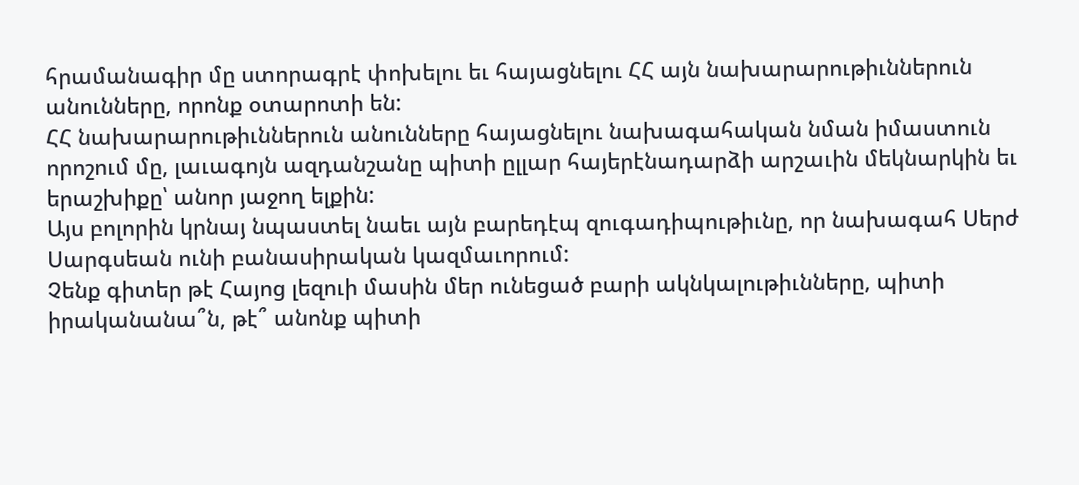հրամանագիր մը ստորագրէ փոխելու եւ հայացնելու ՀՀ այն նախարարութիւններուն անունները, որոնք օտարոտի են:
ՀՀ նախարարութիւններուն անունները հայացնելու նախագահական նման իմաստուն որոշում մը, լաւագոյն ազդանշանը պիտի ըլլար հայերէնադարձի արշաւին մեկնարկին եւ երաշխիքը՝ անոր յաջող ելքին:
Այս բոլորին կրնայ նպաստել նաեւ այն բարեդէպ զուգադիպութիւնը, որ նախագահ Սերժ Սարգսեան ունի բանասիրական կազմաւորում:
Չենք գիտեր թէ Հայոց լեզուի մասին մեր ունեցած բարի ակնկալութիւնները, պիտի իրականանա՞ն, թէ՞ անոնք պիտի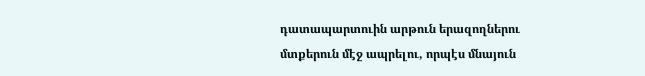դատապարտուին արթուն երազողներու մտքերուն մէջ ապրելու, որպէս մնայուն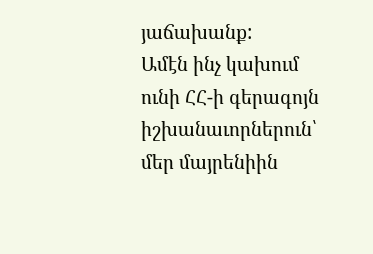յաճախանք:
Ամէն ինչ կախում ունի ՀՀ-ի գերագոյն իշխանաւորներուն՝ մեր մայրենիին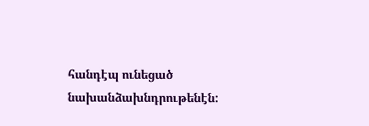հանդէպ ունեցած նախանձախնդրութենէն: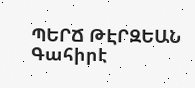ՊԵՐՃ ԹԷՐԶԵԱՆ
Գահիրէ